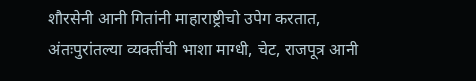शौरसेनी आनी गितांनी माहाराष्ट्रीचो उपेग करतात, अंतःपुरांतल्या व्यक्तींची भाशा माग्धी, चेट, राजपूत्र आनी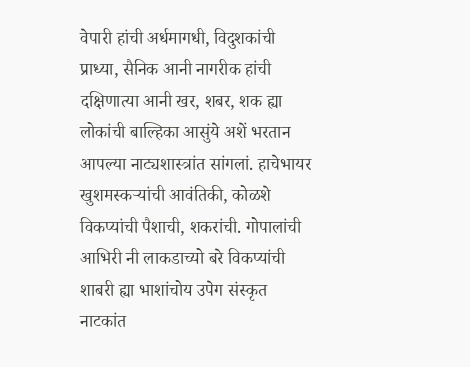वेपारी हांची अर्धमागधी, विदुशकांची प्राध्या, सैनिक आनी नागरीक हांची दक्षिणात्या आनी खर, शबर, शक ह्या लोकांची बाल्हिका आसुंये अशें भरतान आपल्या नाट्यशास्त्रांत सांगलां. हाचेभायर खुशमस्कऱ्यांची आवंतिकी, कोळशे विकप्यांची पैशाची, शकरांची. गोपालांची आभिरी नी लाकडाच्यो बरे विकप्यांची शाबरी ह्या भाशांचोय उपेग संस्कृत नाटकांत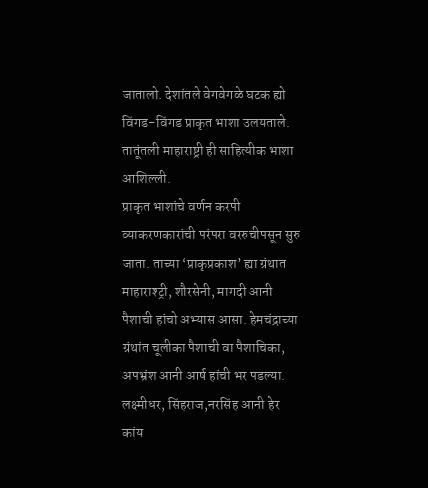जातालो. देशांतले वेगवेगळे घटक ह्यो विंगड-विंगड प्राकृत भाशा उलयताले. तातूंतली माहाराष्ट्री ही साहित्यीक भाशा आशिल्ली.
प्राकृत भाशांचे वर्णन करपी व्याकरणकारांची परंपरा वररुचीपसून सुरु जाता. ताच्या ‘प्राकृप्रकाश’ ह्या ग्रंथात माहाराश्ट्री, शौरसेनी, मागदी आनी पैशाची हांचो अभ्यास आसा. हेमचंद्राच्या ग्रंथांत चूलीका पैशाची वा पैशाचिका, अपभ्रंश आनी आर्ष हांची भर पडल्या. लक्ष्मीधर, सिंहराज,नरसिंह आनी हेर कांय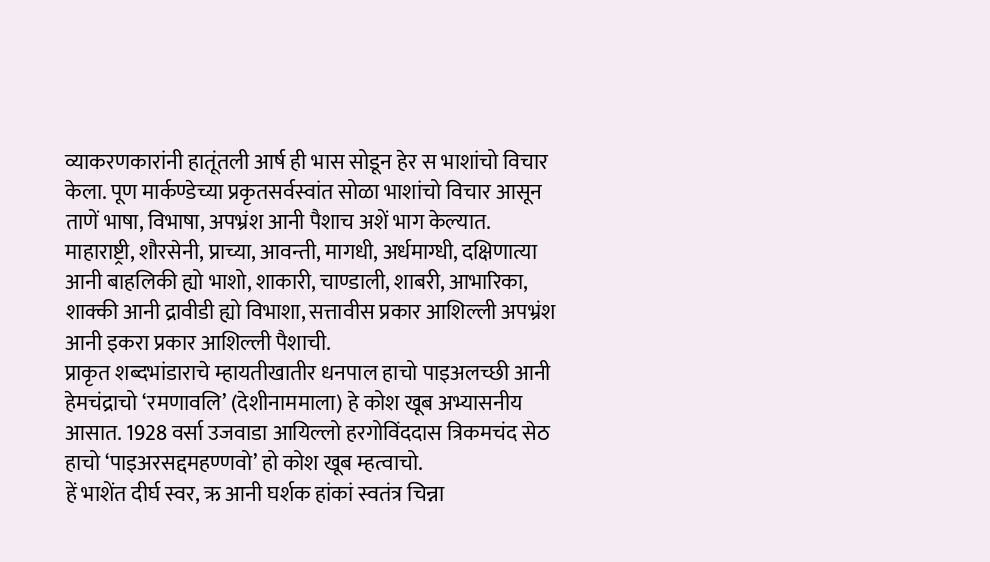व्याकरणकारांनी हातूंतली आर्ष ही भास सोडून हेर स भाशांचो विचार केला. पूण मार्कण्डेच्या प्रकृतसर्वस्वांत सोळा भाशांचो विचार आसून ताणें भाषा, विभाषा, अपभ्रंश आनी पैशाच अशें भाग केल्यात. माहाराष्ट्री, शौरसेनी, प्राच्या, आवन्ती, मागधी, अर्धमाग्धी, दक्षिणात्या आनी बाहलिकी ह्यो भाशो, शाकारी, चाण्डाली, शाबरी, आभारिका, शाक्की आनी द्रावीडी ह्यो विभाशा, सत्तावीस प्रकार आशिल्ली अपभ्रंश आनी इकरा प्रकार आशिल्ली पैशाची.
प्राकृत शब्दभांडाराचे म्हायतीखातीर धनपाल हाचो पाइअलच्छी आनी हेमचंद्राचो ‘रमणावलि’ (देशीनाममाला) हे कोश खूब अभ्यासनीय आसात. 1928 वर्सा उजवाडा आयिल्लो हरगोविंददास त्रिकमचंद सेठ हाचो ‘पाइअरसद्दमहण्णवो’ हो कोश खूब म्हत्वाचो.
हें भाशेंत दीर्घ स्वर, ऋ आनी घर्शक हांकां स्वतंत्र चिन्ना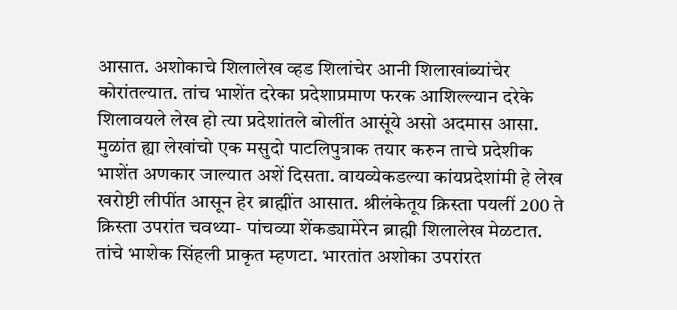आसात. अशोकाचे शिलालेख व्हड शिलांचेर आनी शिलाखांब्यांचेर कोरांतल्यात. तांच भाशेंत दरेका प्रदेशाप्रमाण फरक आशिल्ल्यान दरेके शिलावयले लेख हो त्या प्रदेशांतले बोलींत आसूंये असो अदमास आसा. मुळांत ह्या लेखांचो एक मसुदो पाटलिपुत्राक तयार करुन ताचे प्रदेशीक भाशेंत अणकार जाल्यात अशें दिसता. वायव्येकडल्या कांयप्रदेशांमी हे लेख खरोष्टी लीपींत आसून हेर ब्राह्मींत आसात. श्रीलंकेतूय क्रिस्ता पयलीं 200 ते क्रिस्ता उपरांत चवथ्या- पांचव्या शेंकड्यामेरेन ब्राह्मी शिलालेख मेळटात. तांचे भाशेक सिंहली प्राकृत म्हणटा. भारतांत अशोका उपरांरत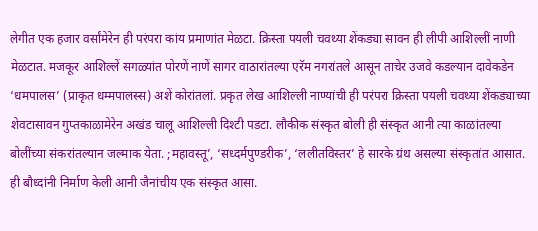लेगीत एक हजार वर्सांमेरेन ही परंपरा कांय प्रमाणांत मेळटा. क्रिस्ता पयली चवथ्या शेंकड्या सावन ही लीपी आशिल्लीं नाणी मेळटात. मजकूर आशिल्लें सगळ्यांत पोरणें नाणें सागर वाठारांतल्या एरॅम नगरांतले आसून ताचेर उजवे कडल्यान दावेकडेन ‘धमपालस’ (प्राकृत धम्मपालस्स) अशें कोरांतलां. प्रकृत लेख आशिल्ली नाण्यांची ही परंपरा क्रिस्ता पयली चवथ्या शेंकड्याच्या शेवटासावन गुप्तकाळामेरेन अखंड चालू आशिल्ली दिश्टी पडटा. लौकीक संस्कृत बोली ही संस्कृत आनी त्या काळांतल्या बोलींच्या संकरांतल्यान जल्माक येता. ;महावस्तू’, ‘सध्दर्मपुण्डरीक’, ‘ललीतविस्तर’ हे सारके ग्रंथ असल्या संस्कृतांत आसात. ही बौध्दांनी निर्माण केली आनी जैनांचीय एक संस्कृत आसा.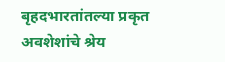बृहदभारतांतल्या प्रकृत अवशेशांचे श्रेय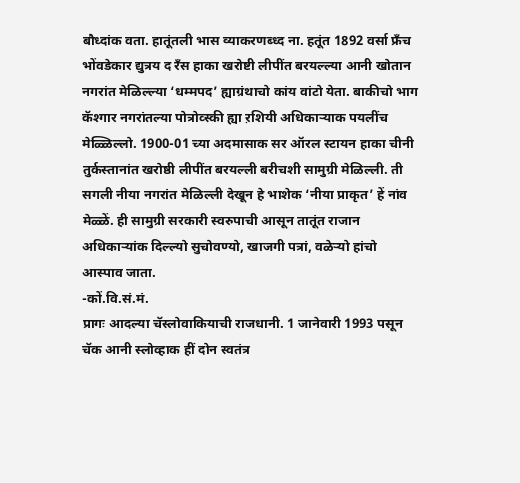बौध्दांक वता. हातूंतली भास व्याकरणब्ध्द ना. हतूंत 1892 वर्सा फ्रॅंच भोंवडेकार द्युत्रय द रॅंस हाका खरोष्टी लीपींत बरयल्ल्या आनी खोतान नगरांत मेळिल्ल्या ‘धम्मपद’ ह्याग्रंथाचो कांय वांटो येता. बाकीचो भाग कॅश्गार नगरांतल्या पोत्रोव्स्की ह्या ऱशियी अधिकाऱ्याक पयलींच मेळ्ळिल्लो. 1900-01 च्या अदमासाक सर ऑरल स्टायन हाका चीनी तुर्कस्तानांत खरोष्ठी लीपींत बरयल्ली बरीचशी सामुग्री मेळिल्ली. ती सगली नीया नगरांत मेळिल्ली देखून हे भाशेक ‘नीया प्राकृत’ हें नांव मेळ्ळें. ही सामुग्री सरकारी स्वरुपाची आसून तातूंत राजान अधिकाऱ्यांक दिल्ल्यो सुचोवण्यो, खाजगी पत्रां, वळेऱ्यो हांचो आस्पाव जाता.
-कों.वि.सं.मं.
प्रागः आदल्या चॅस्लोवाकियाची राजधानी. 1 जानेवारी 1993 पसून चॅक आनी स्लोव्हाक हीं दोन स्वतंत्र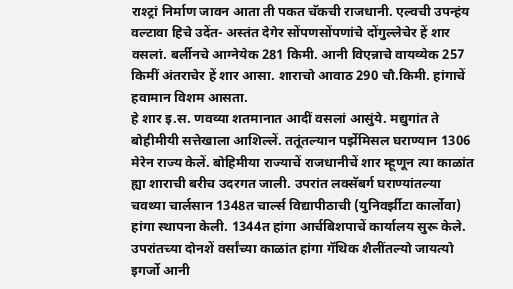राश्ट्रां निर्माण जावन आता ती पकत चॅकची राजधानी. एल्वची उपन्हंय वल्टावा हिचे उदेंत- अस्तंत देगेर सोंपणसोंपणांचे दोंगुल्लेचेर हें शार वसलां. बर्लीनचे आग्नेयेक 281 किमी. आनी विएन्नाचे वायव्येक 257 किमीं अंतराचेर हें शार आसा. शाराचो आवाठ 290 चौ.किमी. हांगाचें हवामान विशम आसता.
हे शार इ.स. णवव्या शतमानात आदीं वसलां आसुंये. मद्युगांत ते बोहीमीयी सत्तेखाला आशिल्लें. ततूंतल्यान पर्झेमिसल घराण्यान 1306 मेरेन राज्य केलें. बोहिमीया राज्याचें राजधानीचें शार म्हूणून त्या काळांत ह्या शाराची बरीच उदरगत जाली. उपरांत लक्सॅबर्ग घराण्यांतल्या चवथ्या चार्लसान 1348त चार्ल्स विद्यापीठाची (युनिवर्झीटा कार्लोवा) हांगा स्थापना केली. 1344त हांगा आर्चबिशपाचें कार्यालय सुरू केले. उपरांतच्या दोनशें वर्सांच्या काळांत हांगा गॅथिक शैलींतल्यो जायत्यो इगर्जो आनी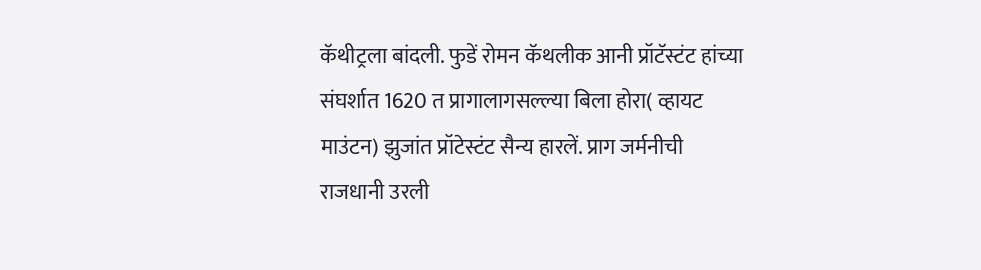कॅथीट्रला बांदली. फुडें रोमन कॅथलीक आनी प्रॉटॅस्टंट हांच्या संघर्शात 1620 त प्रागालागसल्ल्या बिला होरा( व्हायट माउंटन) झुजांत प्रॉटेस्टंट सैन्य हारलें. प्राग जर्मनीची राजधानी उरली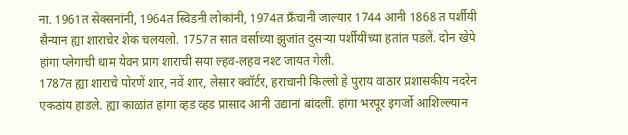ना. 1961त सेक्सनांनी, 1964त स्विडनी लोकांनी, 1974त फ्रॅंचानी जाल्यार 1744 आनी 1868 त पर्शीयी सैन्यान ह्या शाराचेर शेक चलयलो. 1757त सात वर्साच्या झुजांत दुसऱ्या पर्शीयींच्या हतांत पडलें. दोन खेपे हांगा प्लेगाची धाम येवन प्राग शाराची सया ल्हव-लहव नश्ट जायत गेली.
1787त ह्या शाराचे पोरणें शार, नवें शार, लेसार क्वॉर्टर, हराचानी किल्लो हे पुराय वाठार प्रशासकीय नदरेन एकठांय हाडले. ह्या काळांत हांगा व्हड व्हड प्रासाद आनी उद्यानां बांदलीं. हांगा भरपूर इगर्जो आशिल्ल्यान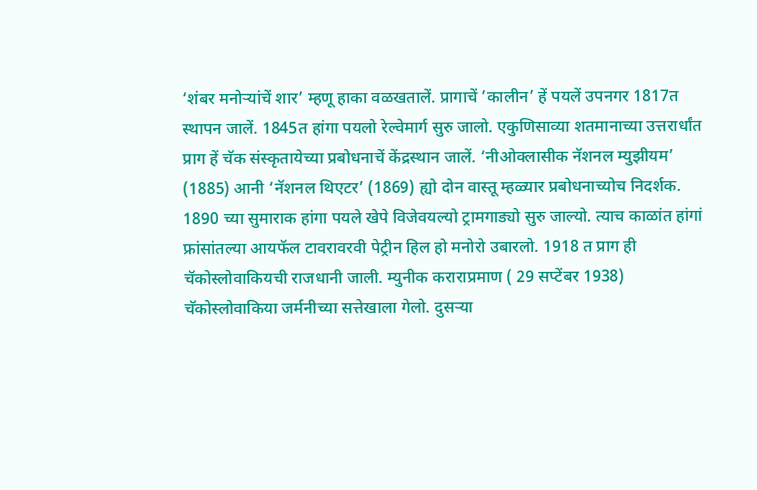‘शंबर मनोऱ्यांचें शार’ म्हणू हाका वळखतालें. प्रागाचें ’कालीन’ हें पयलें उपनगर 1817त स्थापन जालें. 1845त हांगा पयलो रेल्वेमार्ग सुरु जालो. एकुणिसाव्या शतमानाच्या उत्तरार्धांत प्राग हें चॅक संस्कृतायेच्या प्रबोधनाचें केंद्रस्थान जालें. ‘नीओक्लासीक नॅशनल म्युझीयम’ (1885) आनी ‘नॅशनल थिएटर’ (1869) ह्यो दोन वास्तू म्हळ्यार प्रबोधनाच्योच निदर्शक. 1890 च्या सुमाराक हांगा पयले खेपे विजेवयल्यो ट्रामगाड्यो सुरु जाल्यो. त्याच काळांत हांगां फ्रांसांतल्या आयफॅल टावरावरवी पेट्रीन हिल हो मनोरो उबारलो. 1918 त प्राग ही चॅकोस्लोवाकियची राजधानी जाली. म्युनीक कराराप्रमाण ( 29 सप्टेंबर 1938) चॅकोस्लोवाकिया जर्मनीच्या सत्तेखाला गेलो. दुसऱ्या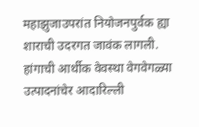महाझुजाउपरांत नियोजनपुर्वक ह्या शाराची उदरगत जावंक लागली.
हांगाची आर्थीक वेवस्था वेगवेगळ्या उत्पादनांचेर आदारिल्ली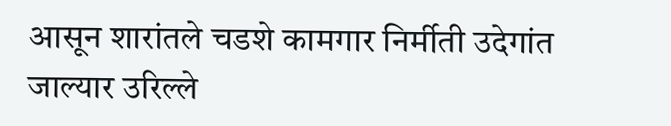आसून शारांतले चडशे कामगार निर्मीती उदेगांत जाल्यार उरिल्ले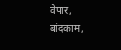वेपार, बांदकाम,